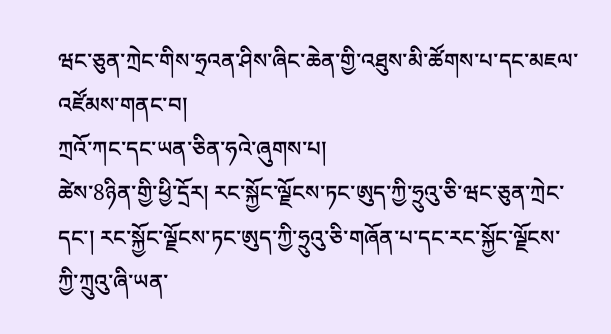ཝང་ཅུན་ཀྲེང་གིས་ཧྲའན་ཤིས་ཞིང་ཆེན་གྱི་འཐུས་མི་ཚོགས་པ་དང་མཇལ་འཛོམས་གནང་བ།
ཀྲའོ་ཀང་དང་ཡན་ཅིན་ཧའེ་ཞུགས་པ།
ཚེས་8ཉིན་གྱི་ཕྱི་དྲོར། རང་སྐྱོང་ལྗོངས་ཏང་ཨུད་ཀྱི་ཧྲུའུ་ཅི་ཝང་ཅུན་ཀྲེང་དང་། རང་སྐྱོང་ལྗོངས་ཏང་ཨུད་ཀྱི་ཧྲུའུ་ཅི་གཞོན་པ་དང་རང་སྐྱོང་ལྗོངས་ཀྱི་ཀྲུའུ་ཞི་ཡན་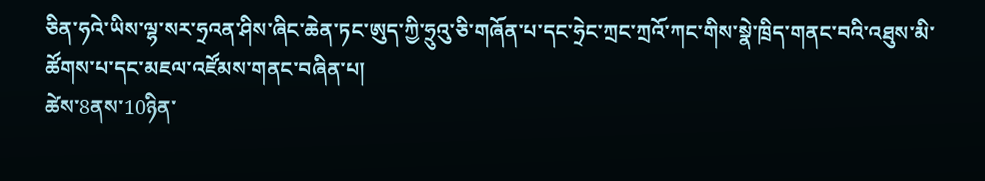ཅིན་ཧའེ་ཡིས་ལྷ་སར་ཧྲའན་ཤིས་ཞིང་ཆེན་ཏང་ཨུད་ཀྱི་ཧྲུའུ་ཅི་གཞོན་པ་དང་ཧྲེང་ཀྲང་ཀྲའོ་ཀང་གིས་སྣེ་ཁྲིད་གནང་བའི་འཐུས་མི་ཚོགས་པ་དང་མཇལ་འཛོམས་གནང་བཞིན་པ།
ཚེས་8ནས་10ཉིན་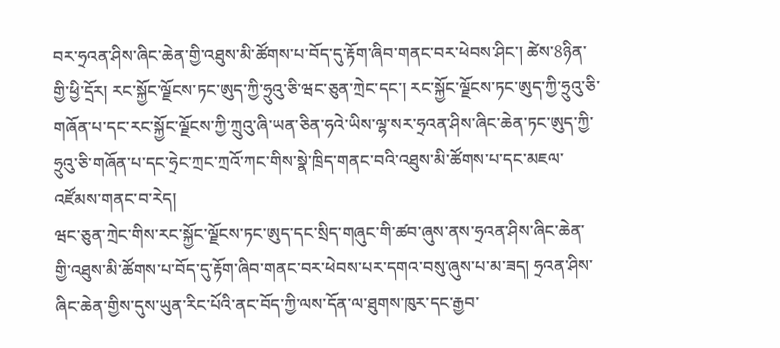བར་ཧྲའན་ཤིས་ཞིང་ཆེན་གྱི་འཐུས་མི་ཚོགས་པ་བོད་དུ་རྟོག་ཞིབ་གནང་བར་ཕེབས་ཤིང་། ཚེས་8ཉིན་གྱི་ཕྱི་དྲོར། རང་སྐྱོང་ལྗོངས་ཏང་ཨུད་ཀྱི་ཧྲུའུ་ཅི་ཝང་ཅུན་ཀྲེང་དང་། རང་སྐྱོང་ལྗོངས་ཏང་ཨུད་ཀྱི་ཧྲུའུ་ཅི་གཞོན་པ་དང་རང་སྐྱོང་ལྗོངས་ཀྱི་ཀྲུའུ་ཞི་ཡན་ཅིན་ཧའེ་ཡིས་ལྷ་སར་ཧྲའན་ཤིས་ཞིང་ཆེན་ཏང་ཨུད་ཀྱི་ཧྲུའུ་ཅི་གཞོན་པ་དང་ཧྲེང་ཀྲང་ཀྲའོ་ཀང་གིས་སྣེ་ཁྲིད་གནང་བའི་འཐུས་མི་ཚོགས་པ་དང་མཇལ་འཛོམས་གནང་བ་རེད།
ཝང་ཅུན་ཀྲེང་གིས་རང་སྐྱོང་ལྗོངས་ཏང་ཨུད་དང་སྲིད་གཞུང་གི་ཚབ་ཞུས་ནས་ཧྲའན་ཤིས་ཞིང་ཆེན་གྱི་འཐུས་མི་ཚོགས་པ་བོད་དུ་རྟོག་ཞིབ་གནང་བར་ཕེབས་པར་དགའ་བསུ་ཞུས་པ་མ་ཟད། ཧྲའན་ཤིས་ཞིང་ཆེན་གྱིས་དུས་ཡུན་རིང་པོའི་ནང་བོད་ཀྱི་ལས་དོན་ལ་ཐུགས་ཁུར་དང་རྒྱབ་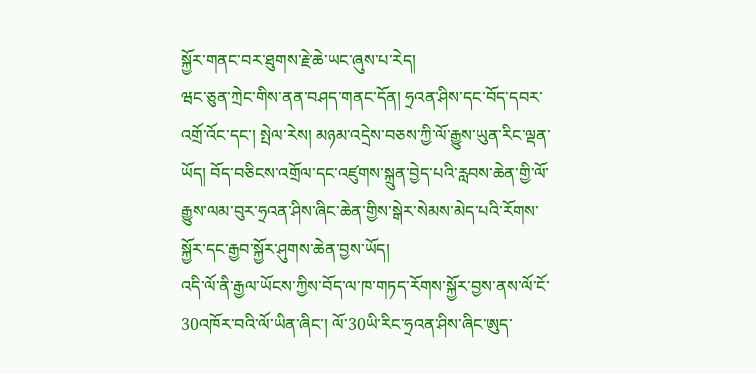སྐྱོར་གནང་བར་ཐུགས་རྗེ་ཆེ་ཡང་ཞུས་པ་རེད།
ཝང་ཅུན་ཀྲེང་གིས་ནན་བཤད་གནང་དོན། ཧྲའན་ཤིས་དང་བོད་དབར་འགྲོ་འོང་དང་། སྤེལ་རེས། མཉམ་འདྲེས་བཅས་ཀྱི་ལོ་རྒྱུས་ཡུན་རིང་ལྡན་ཡོད། བོད་བཅིངས་འགྲོལ་དང་འཛུགས་སྐྲུན་བྱེད་པའི་རླབས་ཆེན་གྱི་ལོ་རྒྱུས་ལམ་བུར་ཧྲའན་ཤིས་ཞིང་ཆེན་གྱིས་སྒེར་སེམས་མེད་པའི་རོགས་སྐྱོར་དང་རྒྱབ་སྐྱོར་ཤུགས་ཆེན་བྱས་ཡོད།
འདི་ལོ་ནི་རྒྱལ་ཡོངས་ཀྱིས་བོད་ལ་ཁ་གཏད་རོགས་སྐྱོར་བྱས་ནས་ལོ་ངོ་30འཁོར་བའི་ལོ་ཡིན་ཞིང་། ལོ་30ཡི་རིང་ཧྲའན་ཤིས་ཞིང་ཨུད་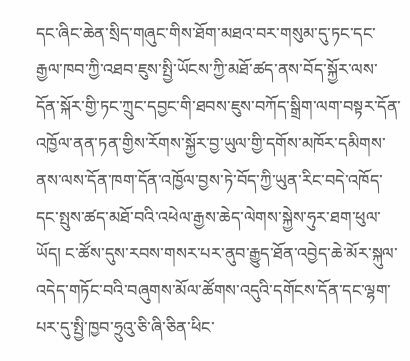དང་ཞིང་ཆེན་སྲིད་གཞུང་གིས་ཐོག་མཐའ་བར་གསུམ་དུ་ཏང་དང་རྒྱལ་ཁབ་ཀྱི་འཐབ་ཇུས་སྤྱི་ཡོངས་ཀྱི་མཐོ་ཚད་ནས་བོད་སྐྱོར་ལས་དོན་སྐོར་གྱི་ཏང་ཀྲུང་དབྱང་གི་ཐབས་ཇུས་བཀོད་སྒྲིག་ལག་བསྟར་དོན་འཁྱོལ་ནན་ཏན་གྱིས་རོགས་སྐྱོར་བྱ་ཡུལ་གྱི་དགོས་མཁོར་དམིགས་ནས་ལས་དོན་ཁག་དོན་འཁྱོལ་བྱས་ཏེ་བོད་ཀྱི་ཡུན་རིང་བདེ་འཁོད་དང་སྤུས་ཚད་མཐོ་བའི་འཕེལ་རྒྱས་ཆེད་ལེགས་སྐྱེས་ཧུར་ཐག་ཕུལ་ཡོད། ང་ཚོས་དུས་རབས་གསར་པར་ནུབ་རྒྱུད་ཐོན་འབྱེད་ཆེ་མོར་སྐུལ་འདེད་གཏོང་བའི་བཞུགས་མོལ་ཚོགས་འདུའི་དགོངས་དོན་དང་ལྷག་པར་དུ་སྤྱི་ཁྱབ་ཧྲུའུ་ཅི་ཞི་ཅིན་ཕིང་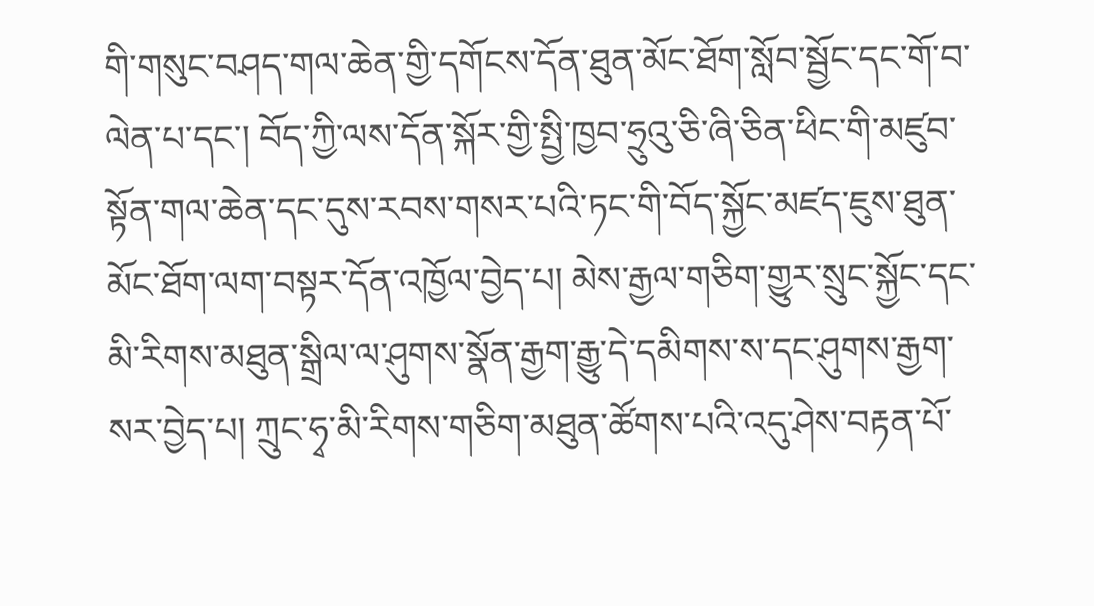གི་གསུང་བཤད་གལ་ཆེན་གྱི་དགོངས་དོན་ཐུན་མོང་ཐོག་སློབ་སྦྱོང་དང་གོ་བ་ལེན་པ་དང་། བོད་ཀྱི་ལས་དོན་སྐོར་གྱི་སྤྱི་ཁྱབ་ཧྲུའུ་ཅི་ཞི་ཅིན་ཕིང་གི་མཛུབ་སྟོན་གལ་ཆེན་དང་དུས་རབས་གསར་པའི་ཏང་གི་བོད་སྐྱོང་མཛད་ཇུས་ཐུན་མོང་ཐོག་ལག་བསྟར་དོན་འཁྱོལ་བྱེད་པ། མེས་རྒྱལ་གཅིག་གྱུར་སྲུང་སྐྱོང་དང་མི་རིགས་མཐུན་སྒྲིལ་ལ་ཤུགས་སྣོན་རྒྱག་རྒྱུ་དེ་དམིགས་ས་དང་ཤུགས་རྒྱག་སར་བྱེད་པ། ཀྲུང་ཧྭ་མི་རིགས་གཅིག་མཐུན་ཚོགས་པའི་འདུ་ཤེས་བརྟན་པོ་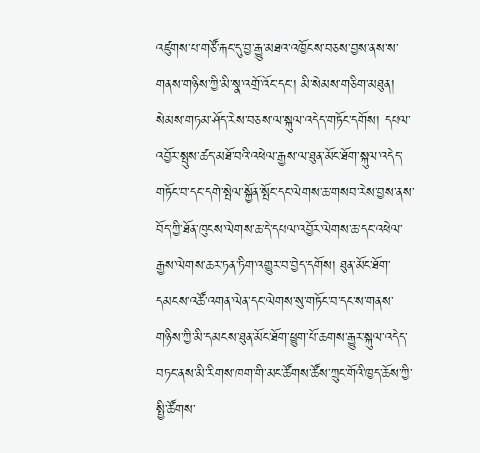འཛུགས་པ་གཙོ་རྐང་དུ་བྱ་རྒྱུ་མཐའ་འཁྱོངས་བཅས་བྱས་ནས་ས་གནས་གཉིས་ཀྱི་མི་སྣ་འགྲོ་འོང་དང་། མི་སེམས་གཅིག་མཐུན། སེམས་གཏམ་ཤོད་རེས་བཅས་ལ་སྐུལ་འདེད་གཏོང་དགོས། དཔལ་འབྱོར་སྤུས་ཚད་མཐོ་བའི་འཕེལ་རྒྱས་ལ་ཐུན་མོང་ཐོག་སྐུལ་འདེད་གཏོང་བ་དང་དགེ་སྤེལ་སྐྱོན་སྤོང་དང་ལེགས་ཆ་གསབ་རེས་བྱས་ནས་བོད་ཀྱི་ཐོན་ཁུངས་ལེགས་ཆ་དེ་དཔལ་འབྱོར་ལེགས་ཆ་དང་འཕེལ་རྒྱས་ལེགས་ཆར་ཏན་ཏིག་འགྱུར་བ་བྱེད་དགོས། ཐུན་མོང་ཐོག་དམངས་འཚོ་འགན་ལེན་དང་ལེགས་སུ་གཏོང་བ་དང་ས་གནས་གཉིས་ཀྱི་མི་དམངས་ཐུན་མོང་ཐོག་ཕྱུག་པོ་ཆགས་རྒྱུར་སྐུལ་འདེད་བཏང་ནས་མི་རིགས་ཁག་གི་མང་ཚོགས་ཚོས་ཀྲུང་གོའི་ཁྱད་ཆོས་ཀྱི་སྤྱི་ཚོགས་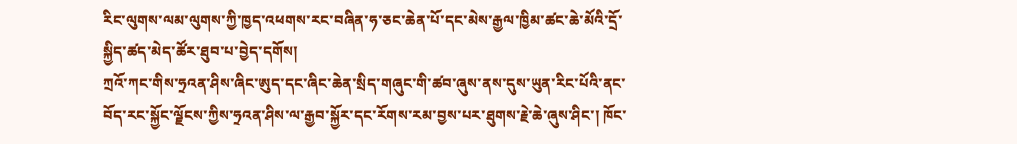རིང་ལུགས་ལམ་ལུགས་ཀྱི་ཁྱད་འཕགས་རང་བཞིན་ཧ་ཅང་ཆེན་པོ་དང་མེས་རྒྱལ་ཁྱིམ་ཚང་ཆེ་མོའི་དྲོ་སྐྱིད་ཚད་མེད་ཚོར་ཐུབ་པ་བྱེད་དགོས།
ཀྲའོ་ཀང་གིས་ཧྲའན་ཤིས་ཞིང་ཨུད་དང་ཞིང་ཆེན་སྲིད་གཞུང་གི་ཚབ་ཞུས་ནས་དུས་ཡུན་རིང་པོའི་ནང་བོད་རང་སྐྱོང་ལྗོངས་ཀྱིས་ཧྲའན་ཤིས་ལ་རྒྱབ་སྐྱོར་དང་རོགས་རམ་བྱས་པར་ཐུགས་རྗེ་ཆེ་ཞུས་ཤིང་། ཁོང་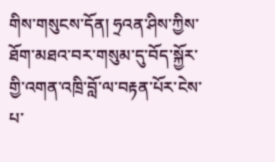གིས་གསུངས་དོན། ཧྲའན་ཤིས་ཀྱིས་ཐོག་མཐའ་བར་གསུམ་དུ་བོད་སྐྱོར་གྱི་འགན་འཁྲི་བློ་ལ་བརྟན་པོར་ངེས་པ་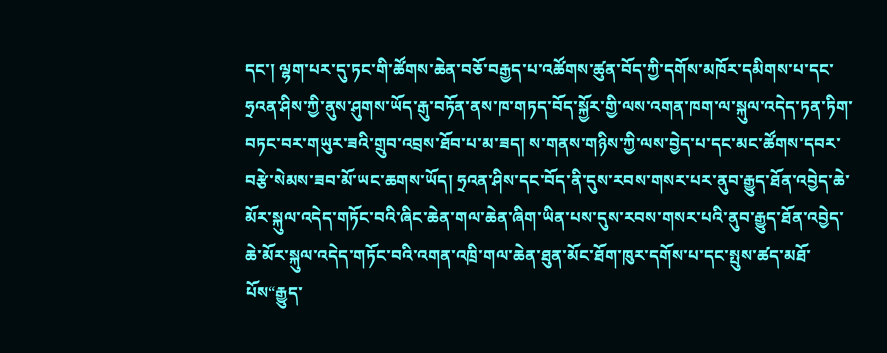དང་། ལྷག་པར་དུ་ཏང་གི་ཚོགས་ཆེན་བཅོ་བརྒྱད་པ་འཚོགས་ཚུན་བོད་ཀྱི་དགོས་མཁོར་དམིགས་པ་དང་ཧྲའན་ཤིས་ཀྱི་ནུས་ཤུགས་ཡོད་རྒུ་བཏོན་ནས་ཁ་གཏད་བོད་སྐྱོར་གྱི་ལས་འགན་ཁག་ལ་སྐུལ་འདེད་ཏན་ཏིག་བཏང་བར་གཡུར་ཟའི་གྲུབ་འབྲས་ཐོབ་པ་མ་ཟད། ས་གནས་གཉིས་ཀྱི་ལས་བྱེད་པ་དང་མང་ཚོགས་དབར་བརྩེ་སེམས་ཟབ་མོ་ཡང་ཆགས་ཡོད། ཧྲའན་ཤིས་དང་བོད་ནི་དུས་རབས་གསར་པར་ནུབ་རྒྱུད་ཐོན་འབྱེད་ཆེ་མོར་སྐུལ་འདེད་གཏོང་བའི་ཞིང་ཆེན་གལ་ཆེན་ཞིག་ཡིན་པས་དུས་རབས་གསར་པའི་ནུབ་རྒྱུད་ཐོན་འབྱེད་ཆེ་མོར་སྐུལ་འདེད་གཏོང་བའི་འགན་འཁྲི་གལ་ཆེན་ཐུན་མོང་ཐོག་ཁུར་དགོས་པ་དང་སྤུས་ཚད་མཐོ་པོས“རྒྱུད་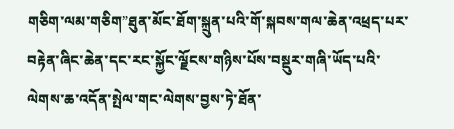གཅིག་ལམ་གཅིག”ཐུན་མོང་ཐོག་སྐྲུན་པའི་གོ་སྐབས་གལ་ཆེན་འཕྲད་པར་བརྟེན་ཞིང་ཆེན་དང་རང་སྐྱོང་ལྗོངས་གཉིས་པོས་བསྡུར་གཞི་ཡོད་པའི་ལེགས་ཆ་འདོན་སྤེལ་གང་ལེགས་བྱས་ཏེ་ཐོན་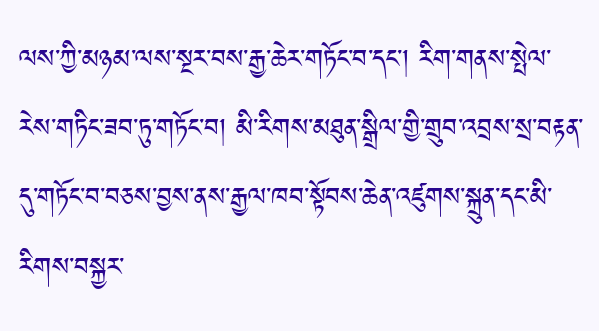ལས་ཀྱི་མཉམ་ལས་སྔར་བས་རྒྱ་ཆེར་གཏོང་བ་དང་། རིག་གནས་སྤེལ་རེས་གཏིང་ཟབ་ཏུ་གཏོང་བ། མི་རིགས་མཐུན་སྒྲིལ་གྱི་གྲུབ་འབྲས་སྲ་བརྟན་དུ་གཏོང་བ་བཅས་བྱས་ནས་རྒྱལ་ཁབ་སྟོབས་ཆེན་འཛུགས་སྐྲུན་དང་མི་རིགས་བསྐྱར་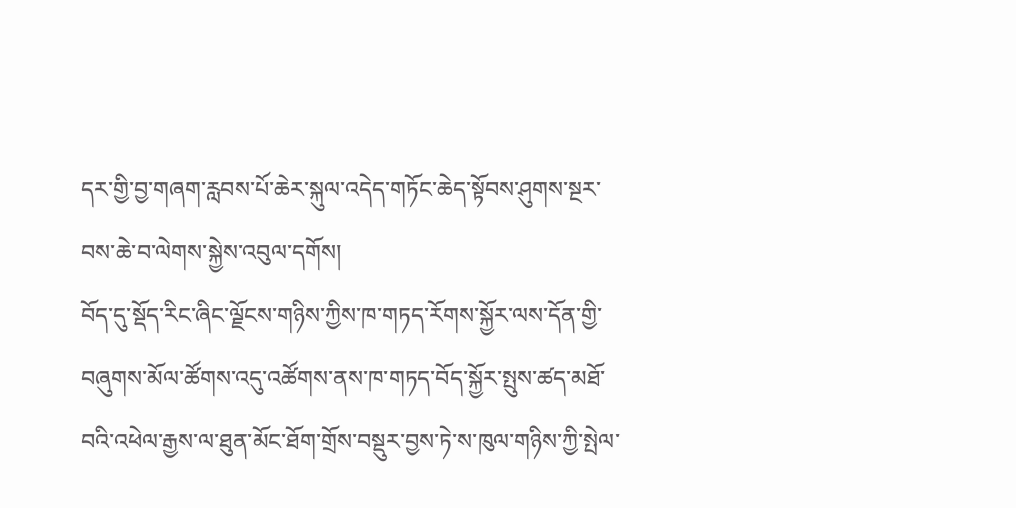དར་གྱི་བྱ་གཞག་རླབས་པོ་ཆེར་སྐུལ་འདེད་གཏོང་ཆེད་སྟོབས་ཤུགས་སྔར་བས་ཆེ་བ་ལེགས་སྐྱེས་འབུལ་དགོས།
བོད་དུ་སྡོད་རིང་ཞིང་ལྗོངས་གཉིས་ཀྱིས་ཁ་གཏད་རོགས་སྐྱོར་ལས་དོན་གྱི་བཞུགས་མོལ་ཚོགས་འདུ་འཚོགས་ནས་ཁ་གཏད་བོད་སྐྱོར་སྤུས་ཚད་མཐོ་བའི་འཕེལ་རྒྱས་ལ་ཐུན་མོང་ཐོག་གྲོས་བསྡུར་བྱས་ཏེ་ས་ཁུལ་གཉིས་ཀྱི་སྤེལ་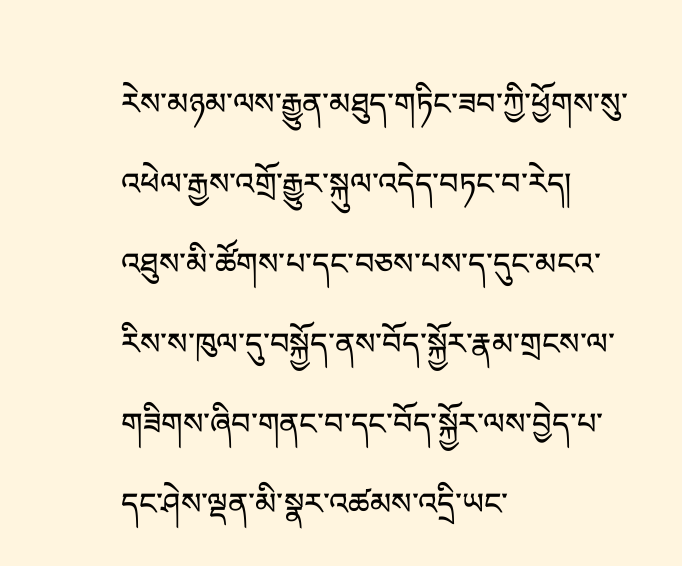རེས་མཉམ་ལས་རྒྱུན་མཐུད་གཏིང་ཟབ་ཀྱི་ཕྱོགས་སུ་འཕེལ་རྒྱས་འགྲོ་རྒྱུར་སྐུལ་འདེད་བཏང་བ་རེད། འཐུས་མི་ཚོགས་པ་དང་བཅས་པས་ད་དུང་མངའ་རིས་ས་ཁུལ་དུ་བསྐྱོད་ནས་བོད་སྐྱོར་རྣམ་གྲངས་ལ་གཟིགས་ཞིབ་གནང་བ་དང་བོད་སྐྱོར་ལས་བྱེད་པ་དང་ཤེས་ལྡན་མི་སྣར་འཚམས་འདྲི་ཡང་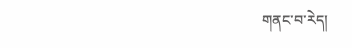གནང་བ་རེད།